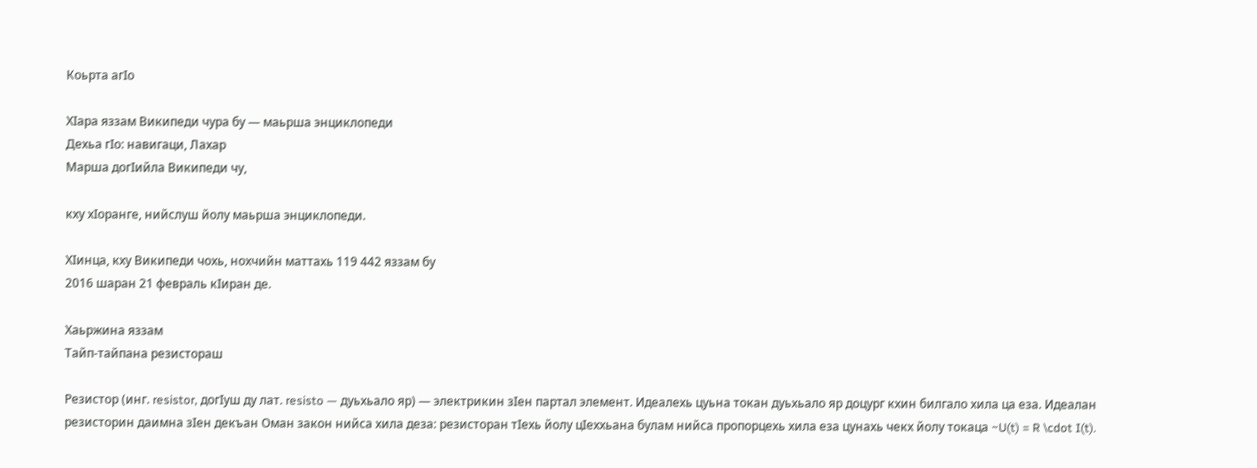Коьрта агӀо

ХӀара яззам Википеди чура бу — маьрша энциклопеди
Дехьа гӀо: навигаци, Лахар
Марша догӀийла Википеди чу,

кху хIоранге, нийслуш йолу маьрша энциклопеди.

ХӀинца, кху Википеди чохь, нохчийн маттахь 119 442 яззам бу
2016 шаран 21 февраль кӀиран де.

Хаьржина яззам
Тайп-тайпана резистораш

Резистор (инг. resistor, догӀуш ду лат. resisto — дуьхьало яр) — электрикин зӀен партал элемент. Идеалехь цуьна токан дуьхьало яр доцург кхин билгало хила ца еза. Идеалан резисторин даимна зӀен декъан Оман закон нийса хила деза: резисторан тӀехь йолу цӀеххьана булам нийса пропорцехь хила еза цунахь чекх йолу токаца ~U(t) = R \cdot I(t).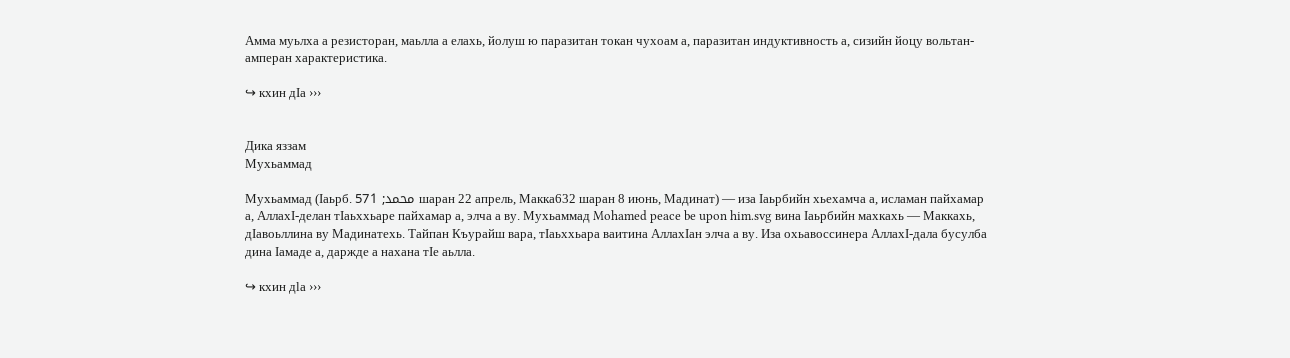Амма муьлха а резисторан, маьлла а елахь, йолуш ю паразитан токан чухоам а, паразитан индуктивность а, сизийн йоцу вольтан-амперан характеристика.

↪ кхин дӀа ›››


Дика яззам
Мухьаммад

Мухьаммад (Ӏаьрб. محمد; 571 шаран 22 апрель, Макка632 шаран 8 июнь, Мадинат) — иза Ӏаьрбийн хьехамча а, исламан пайхамар а, АллахӀ-делан тӀаьххьаре пайхамар а, элча а ву. Мухьаммад Mohamed peace be upon him.svg вина Ӏаьрбийн махкахь — Маккахь, дӀавоьллина ву Мадинатехь. Тайпан Къурайш варa, тӀаьххьара ваитина АллахӀан элча а ву. Иза охьавоссинера АллахӀ-дала бусулба динa Ӏамаде а, даржде а нахана тӀе аьлла.

↪ кхин дlа ›››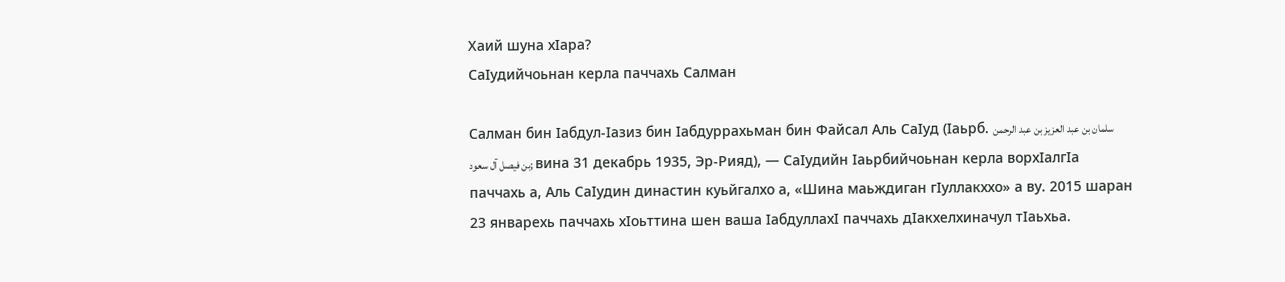Хаий шуна хӀара?
СаӀудийчоьнан керла паччахь Салман

Салман бин Ӏабдул-Ӏазиз бин Ӏабдуррахьман бин Файсал Аль СаӀуд (Ӏаьрб. سلمان بن عبد العزيز بن عبد الرحمن بن فيصل آل سعود; вина 31 декабрь 1935, Эр-Рияд), — СаӀудийн Ӏаьрбийчоьнан керла ворхӀалгӀа паччахь а, Аль СаӀудин династин куьйгалхо а, «Шина маьждиган гӀуллакххо» а ву. 2015 шаран 23 январехь паччахь хӀоьттина шен ваша ӀабдуллахӀ паччахь дӀакхелхиначул тӀаьхьа.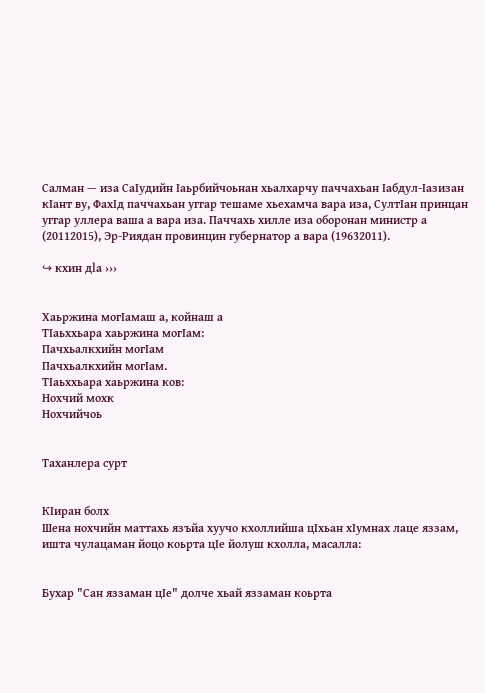Салман — иза СаӀудийн Ӏаьрбийчоьнан хьалхарчу паччахьан Ӏабдул-Ӏазизан кӀант ву, ФахӀд паччахьан уггар тешаме хьехамча вара иза, СултӀан принцан уггар уллера ваша а вара иза. Паччахь хилле иза оборонан министр а (20112015), Эр-Риядан провинцин губернатор а вара (19632011).

↪ кхин дlа ›››


Хаьржина могӀамаш а, койнаш а
ТӀаьххьара хаьржина могӀам:
Пачхьалкхийн могӀам
Пачхьалкхийн могӀам.
ТӀаьххьара хаьржина ков:
Нохчий мохк
Нохчийчоь


Таханлера сурт


КӀиран болх
Шена нохчийн маттахь язъйа хуучо кхоллийша цӀхьан хӀумнах лаце яззам, ишта чулацаман йоцо коьрта цӀе йолуш кхолла, масалла:


Бухар "Сан яззаман цIе" долче хьай яззаман коьрта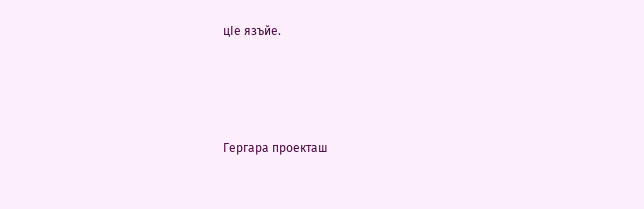цIе язъйе.




Гергара проекташ